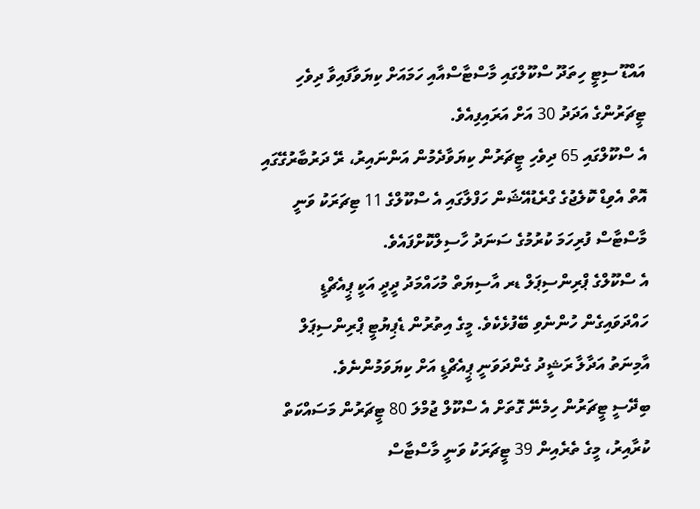އައްޑޫ ސިޓީ ހިތަދޫ ސްކޫލްގައި މާސްޓާސްއާއި ހަމައަށް ކިޔަވާފައިވާ ދިވެހި ޓީޗަރުންގެ އަދަދު 30 އަށް އަރައިފިއެވެ.
އެ ސްކޫލްގައި 65 ދިވެހި ޓީޗަރުން ކިޔަވާދެމުން އަންނައިރު، ރޭ ދަރުބާރުގޭގައި އޮތް އެވިޑް ކޮލެޖުގެ ގްރެޑުއޭޝަން ހަފްލާގައި އެ ސްކޫލްގެ 11 ޓިޗަރަކު ވަނީ މާސްޓާސް ފުރިހަމަ ކުރުމުގެ ސަނަދު ހާސިލްކޮށްފައެވެ.
އެ ސްކޫލްގެ ޕްރިންސިޕަލް ޑރ އާސިޔަތް މުހައްމަދު ދީދީ އަކީ ޕީއެޗްޑީ ހައްދަވައިގެން ހުންނެވި ބޭފުޅެކެވެ. މީގެ އިތުރުން ޑެޕިޔުޓީ ޕްރިންސިޕަލް އާމިނަތު އަދާލާ ރަޝީދު ގެންދަވަނީ ޕީއެޗްޑީ އަށް ކިޔަވަމުންނެވެ.
ބިދޭސީ ޓީޗަރުން ހިމެނޭ ގޮތަށް އެ ސްކޫލް ޖުމްލަ 80 ޓީޗަރުން މަސައްކަތް ކުރާއިރު، މީގެ ތެރެއިން 39 ޓީޗަރަކު ވަނީ މާސްޓާސް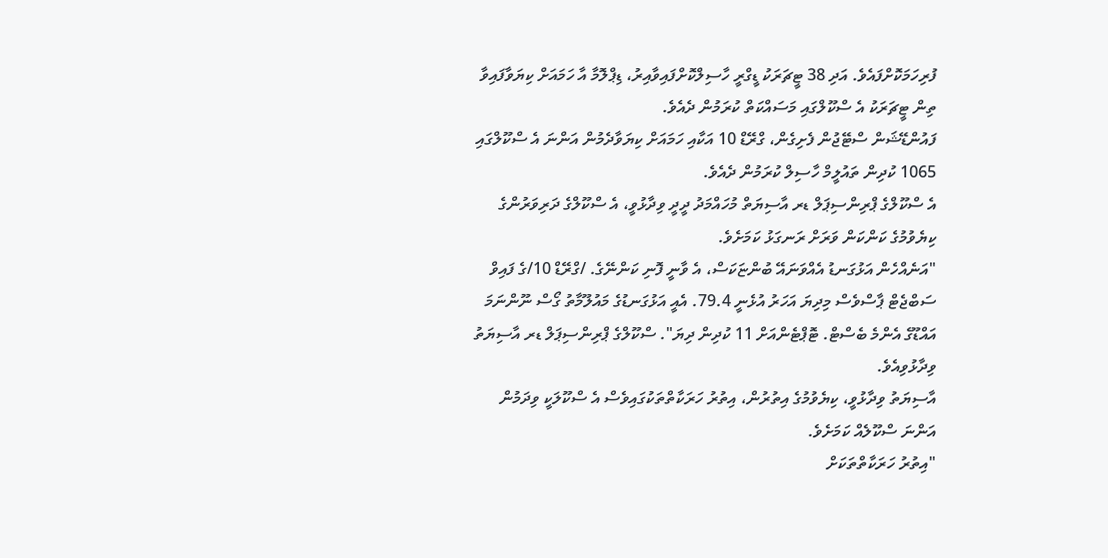ފުރިހަމަކޮށްފައެވެ. އަދި 38 ޓީޗަރަކު ޑީގްރީ ހާސިލްކޮށްފައިވާއިރު، ޑިޕްލޮމާ އާ ހަމައަށް ކިޔަވާފައިވާ ތިން ޓީޗަރަކު އެ ސްކޫލްގައި މަސައްކަތް ކުރަމުން ދެއެވެ.
ފައުންޑޭޝަން ސްޓޭޖުން ފެށިގެން، ގްރޭޑް 10 އަކާއި ހަމައަށް ކިޔަވާދެމުން އަންނަ އެ ސްކޫލްގައި 1065 ކުދިން ތައުލީމް ހާސިލް ކުރަމުން ދެއެވެ.
އެ ސްކޫލްގެ ޕްރިންސިޕަލް ޑރ އާސިޔަތް މުހައްމަދު ދީދީ ވިދާޅުވީ، އެ ސްކޫލްގެ ދަރިވަރުންގެ ކިޔެވުމުގެ ކަންކަން ވަރަށް ރަނގަޅު ކަމަށެވެ.
"އަނެއްހެން އަޅުގަނޑު އެއްވަނައޭ ބުންޏަކަސް، އެ ވާނީ ފޮނި ކަންނޭގެ. /ގްރޭޑް 10/ގެ ފައިވް ސަބްޖެޓް ޕާސްވެސް މިދިޔަ އަހަރު އުޅެނީ 79.4. އެއީ އަޅުގަނޑުގެ މައުލޫމާތު ގޯސް ނޫންނަމަ އައްޑޫގެ އެންމެ ބެސްޓް. ޓޮޕްޓެންއަށް 11 ކުދިން ދިޔަ". ސްކޫލްގެ ޕްރިންސިޕަލް ޑރ އާސިޔަތު ވިދާޅުވިއެވެ.
އާސިޔަތު ވިދާޅުވީ، ކިޔެވުމުގެ އިތުރުން، އިތުރު ހަރަކާތްތަކުގައިވެސް އެ ސްކޫލަކީ ވިދަމުން އަންނަ ސްކޫލެއް ކަމަށެވެ.
"އިތުރު ހަރަކާތްތަކަށް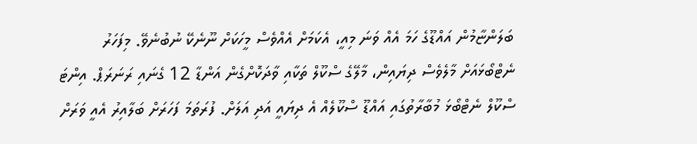ބަލަންޏާމުން އައްޑޫގެ ހަމަ އެއް ވަނަ މިއީ، އެކަމަށް އެއްވެސް މީހަކަށް ނޫނެކޭ ނުބުނެވޭ. މިފަހަރު ނެޓްބޯޅައަށް މާލެވެސް ދިޔައިން، މާލޭގެ ސްކޫލް ތަކާއި ވާދަކޮށްގެން އަންޑާ 12 ގެނައި ރަނަރަޕް. އިންޓަ ސްކޫލް ނެޓްބޯޅަ މުބާރާތުގައި އައްޑޫ ސްކޫލެއް އެ ދިޔައީ އަދި އަލަށް. ފުރަތަމަ ފަހަރަށް ބަލާއިރު އެއީ ވަރަށް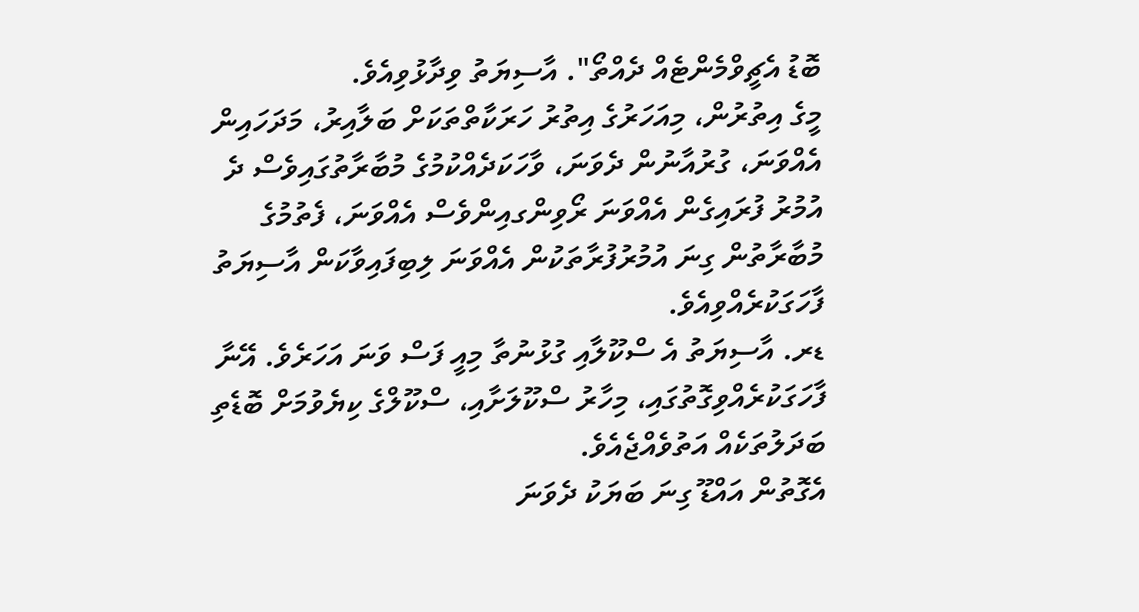ބޮޑު އެޗީވްމެންޓެއް ދެއްތޯ". އާސިޔަތު ވިދާޅުވިއެވެ.
މީގެ އިތުރުން، މިއަހަރުގެ އިތުރު ހަރަކާތްތަކަށް ބަލާއިރު، މަދަހައިން އެއްވަނަ، ގުރުއާނުން ދެވަނަ، ވާހަކަދެއްކުމުގެ މުބާރާތުގައިވެސް ދެ އުމުރު ފުރައިގެން އެއްވަނަ ރޯވިންގއިންވެސް އެއްވަނަ، ފެތުމުގެ މުބާރާތުން ގިނަ އުމުރުފުރާތަކުން އެއްވަނަ ލިބިފައިވާކަން އާސިޔަތު ފާހަގަކުރެއްވިއެވެ.
ޑރ. އާސިޔަތު އެ ސްކޫލާއި ގުޅުނުތާ މިއީ ފަސް ވަނަ އަހަރެވެ. އޭނާ ފާހަގަކުރެއްވިގޮތުގައި، މިހާރު ސްކޫލަށާއި، ސްކޫލްގެ ކިޔެވުމަށް ބޮޑެތި ބަދަލުތަކެއް އަތުވެއްޖެއެވެ.
އެގޮތުން އައްޑޫ ގިނަ ބަޔަކު ދެވަނަ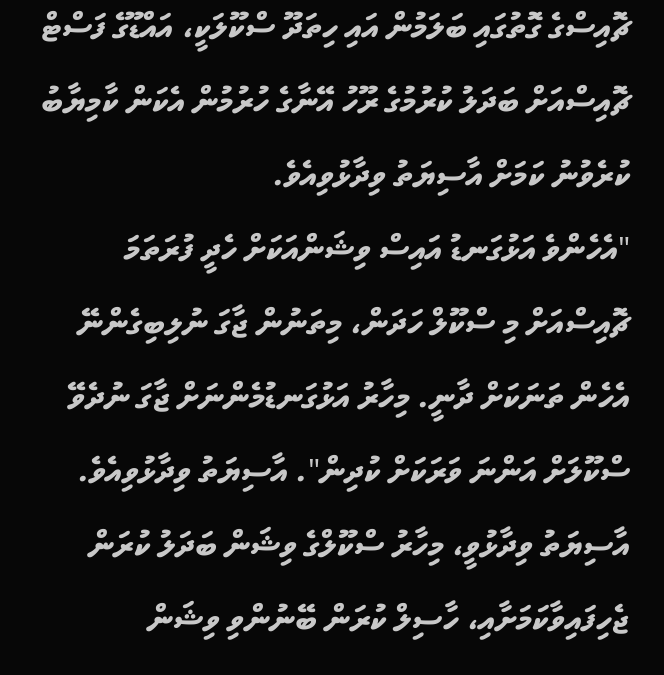ޗޮއިސްގެ ގޮތުގައި ބަލަމުން އައި ހިތަދޫ ސްކޫލަކީ، އައްޑޫގެ ފަސްޓް ޗޮއިސްއަށް ބަދަލު ކުރުމުގެ ރޫހު އޭނާގެ ހުރުމުން އެކަން ކާމިޔާބު ކުރެވުނު ކަމަށް އާސިޔަތު ވިދާޅުވިއެވެ.
"އެހެންވެ އަޅުގަނޑު އައިސް ވިޝަންއަކަށް ހެދީ ފުރަތަމަ ޗޮއިސްއަށް މި ސްކޫލް ހަދަން، މިތަނުން ޖާގަ ނުލިބިގެންނޭ އެހެން ތަނަކަށް ދާނީ. މިހާރު އަޅުގަނޑުމެންނަށް ޖާގަ ނުދެވޭ ސްކޫލަށް އަންނަ ވަރަކަށް ކުދިން". އާސިޔަތު ވިދާޅުވިއެވެ.
އާސިޔަތު ވިދާޅުވީ، މިހާރު ސްކޫލްގެ ވިޝަން ބަދަލު ކުރަން ޖެހިފައިވާކަމަށާއި، ހާސިލް ކުރަން ބޭނުންވި ވިޝަން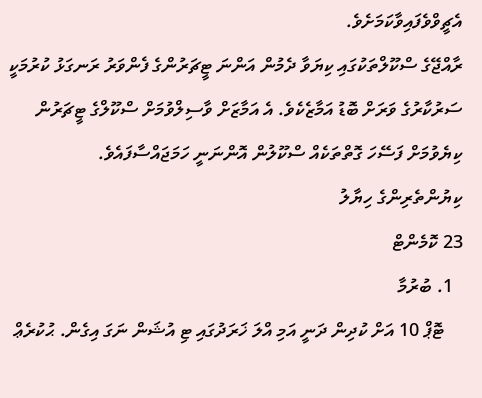އެޗީވްވެފައިވާކަމަށެވެ.
ރާއްޖޭގެ ސްކޫލްތަކުގައި ކިޔަވާ ދެމުން އަންނަ ޓީޗަރުންގެ ފެންވަރު ރަނގަޅު ކުރުމަކީ ސަރުކާރުގެ ވަރަށް ބޮޑު އަމާޒެކެވެ. އެ އަމާޒަށް ވާސިލްވުމަށް ސްކޫލްގެ ޓީޗަރުން ކިޔެވުމަށް ފަސޭހަ ގޮތްތަކެއް ސްކޫލުން އޮންނަނީ ހަމަޖައްސާފައެވެ.
ކިޔުންތެރިންގެ ހިޔާލު
23 ކޮމެންޓް
  1. ބުރުމާ
    ޓޮޕް 10 އަށް ކުދިން ދަނީ އަމި އްލަ ޚަރަދުގައި ޓި އުޝަން ނަގަ އިގެން. ޙުކުރެޢް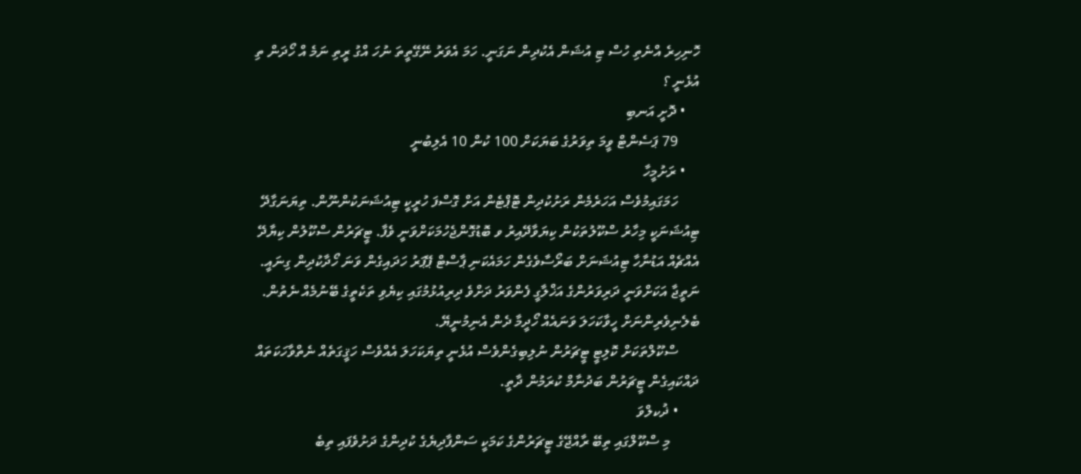ހޮނިހިރެ އްނެތި ހުސް ޓި އުޝަން އެކުދިން ނަގަނީ. ހަމަ އެވަރު ނޭގޭތީތަ ނުހަ އްގު ރީތި ނަމެ އް ހޯދަން ތި އުޅެނީ ؟
    • ދޮށީ އަނބި
      79 ޕަސެންޓް ވީމަ ތިވަރުގެ ބަޔަކަށް 100 ކުން 10 އެލިބުނީ
    • ރަށުމީހާ
      ހަމަގައިމުވެސް އަހަރެމެން ރަށުކުދިން ޓޮޕްޓެން އަށް ގޮސްފަ ހުރީކީ ޓިއުޝަނަކުންނޫން. ތިޔަނަގާދޭ ޓިއުޝަނަކީ މިހާރު ސްކޫލުތަކުން ކިޔަވާދޭއިރު ވ ބޮޑުގޮންޖެހުމަކަށްވަނީ ވެފާ. ޓީޗަރުން ސްކޫލުން ކިޔާދޭ އެއްޗެއް އަޑުނާހާ ޓިއުޝަނަށް ބަރޯސާވެގެން ހަމައެކަނި ޕާސްޓް ޕޭޕަރު ހަދައިގެން ވަނަ ހޯދާކުދިން ގިނައީ. ނަތީޖާ އަކަށްވަނީ ދަރިވަރުންގެ އަޚްލާގީ ފެންވަރު ދަށްވެ ދިރިއުޅުމުގައި ކިޔެވި ތަކެތީގެ ބޭނުމެއް ނެތުން. ބެލެނިވެރިންނަށް ހީވާކަހަލަ ވަނައެއް ހޯދީމާ ދެން އެނިމުނީޔޭ.
      ސްކޫލްތަކަށް ކޮލިޓީ ޓީޗަރުން ނުލިބިގެންވެސް އުޅެނީ ތިޔަކަހަލަ އެއްވެސް ހަޤީގަތެއް ނެތްވާހަކަތައް ދައްކައިގެން ޓީޗަރުން ބަދުނާމް ކުރަމުން ދާތީ.
      • ޛުކލްވަ
        މި ސްކޫލްގައި ތިބޭ ރާއްޖޭގެ ޓީޗަރުންގެ ކަމަކީ ސަންފާދިޔެގެ ކުދިންގެ ދަށުވެފައި ތިބެ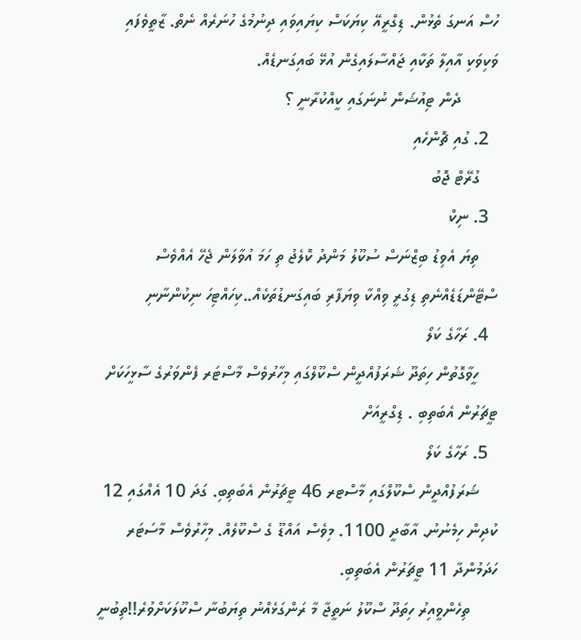ހުސް އަނގަ ތެޅުން. ޑިގްރީއޭ ކިޔަކަސް ކިޔައިވައި ދިނުމުގެ ހުނަރެއް ނެތް. ޒާތީވެފައި ވަކިވަކި އާއިލާ ތަކާއި ޖައްސާލައިގެން އުޅޭ ބައިގަނޑެއް.
        ދެން ޓިއުޝަން ނުނަގައި ކީއްކުރާނީ ؟
  2. ގުއި ޗޮންހެއި
    ގުރޭޓް ޖޮބު
  3. ނިކް
    ތިޔަ އެވިޑު ބިޒްނަސް ސުކޫލު މަންދު ކޮލެޖު ތި ހަމަ އުވާލަން ޖެހޭ އެއްވެސް ސްޓޭންޑަޑެއްނެތި ޑިގުރީ ވިއްކާ ވިޔަފާރި ބައިގަނޑުތަކެއް..ކިހައްޓިހަ ނިކުންނާނި
  4. ރަހާގެ ކަލޯ
    ހީވާގޮތުން ހިތަދޫ ޝަރަފުއްދީން ސްކޫލްގައި މިހާރުވެސް މާސްޓަރ ފެންވަރުގެ ސާޅީހަކަށް ޓީޗަރުން އެބަތިބި . ޑިގްރީއަށް
  5. ރަހާގެ ކަލޯ
    ޝަރަފުއްދީން ސްކޫލްގައި މާސްޓރ 46 ޓީޗަރުން އެބަތިބި. ގަދަ 10 އެއްގައި 12 ކުދިން ހިމެނުނު. އާބާދީ 1100. މިވެސް އައްޑޫ ގެ ސްކޫލެއް. މިހާރުވެސް މާސަޓަރ ހަދަމުންދާ 11 ޓީޗަރުން އެބަތިބި.
      ތިހެންވީއިރު ހިތަދޫ ސްކޫލު ނަތީޖާ މާ ރަންގަޅެއްނު ތިޔަބުނާ ސްކޫލަކަށްވުރެ!!ތިބުނީ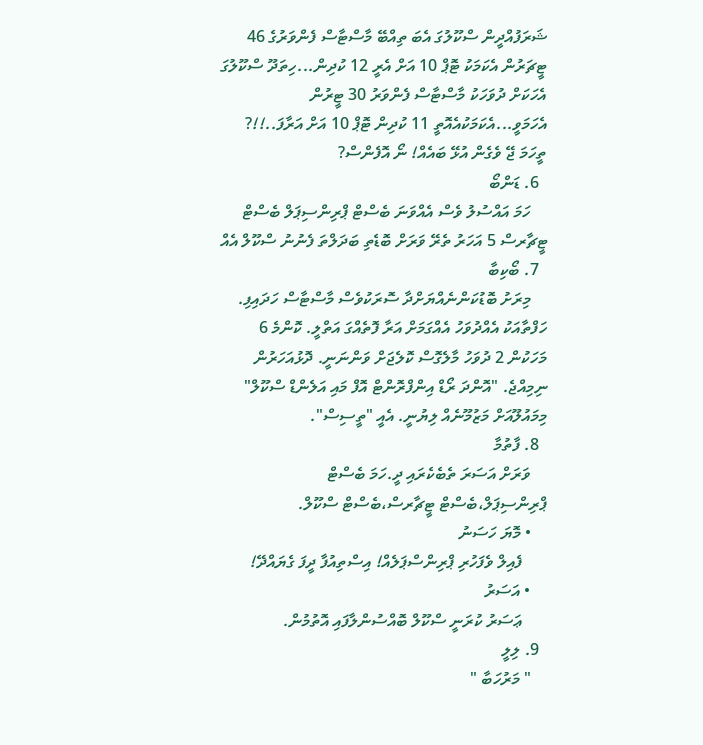ޝަރަފުއްދީން ސްކޫލުގަ އެބަ ތިއްބޭ މާސްޓާސް ފެންވަރުގެ 46 ޓީޗަރުން އެކަމަކު ޓޮޕް 10 އަށް އެރީ 12 ކުދިން...ހިތަދޫ ސްކޫލުގަ އެހަކަށް ދުވަހަކު މާސްޓާސް ފެންވަރު 30 ޓީރުން އެހަމަވީ...އެކަމަކުއެއޮތީ 11 ކުދިން ޓޮޕް 10 އަށް އަރާފަ..!!? ތީހަމަ ޖޭ ވެގެން އުޅޭ ބައެއް! ނޯ އޮފެންސް?
  6. ޑަންބޯ
    ހަމަ އައްސުލު ވެސް އެއްވަނަ ބެސްޓް ޕްރިންސިޕަލް ބެސްޓް ޓީޗާރސް 5 އަހަރު ތެރޭ ވަރަށް ބޮޑެތި ބަދަލްތަ ފެނުނު ސްކޫލް އެއް
  7. ބޯކިބާ
    މިރަށު ބޮޑުކަންނެއްޔަށްދާ ސޮރަކުވެސް މާސްޓާސް ހަދައިފި. ހަފްތާއަކު އެއްދުވަހު އެއްގަމަށް އަރާ ފޮތެއްގަ އަތްލީ. ކޮންމެ 6 މަހަކުން 2 ދުވަހު މާލެގޮސް ކޮލެޖަށް ވަންނަނީ. ދޮޅުއަހަރުން ނިމިއްޖެ. "އޮންދަ ރޯޑް އިންފްރޮންޓް އޮފް މައި އަލެންޑް ސްކޫލް" މިމައުލޫއަށް މަޒުމޫނެއް ލިޔުނީ. އެއީ "ތީސިސް".
  8. ފާތުމާ
    ވަރަށް އަސަރަ ތެބެކެރައި ދީ.ހަމަ ބެސްޓް ޕްރިންސިޕަލް،ބެސްޓް ޓީޗާރސް،ބެސްޓް ސްކޫލް.
    • މޮޔަ ހަސަނު
      ފެއިލް ވެފަހުރި ޕްރިންސްޕަލެއް! އިސްތިއުފާ ދީފަ ގެޔައްދޭ!
    • އަސަރު
      ޢަސަރު ކުރަނީ ސްކޫލް ބޮއްސުންލާފައި އޮތުމުން.
  9. ލިލީ
    " މަރުހަބާ "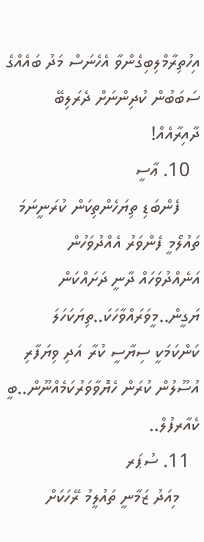އިހުތިރާމްލިބިގެންވާ އެހެނަސް މަދު ބައެއްގެ ސަބަބުން ކުދިންނަށް ދެރަލިބޭ ދާއިރާއެއް!
  10. ޢާސީ
    ފެންބަޑި ތިޔަހެންތިކަން ކުރަނީނަމަ ތައުލޯމީ ފެންވަރު އެއްދުވަހުން އަނެއްދުވަހައް ދާނީ ދަށައްކަން ޔަގީން..މީވަރައްވާހަކަ..ތިޔަކަހަލަ ކަންކަމަކީ ސިޔާސީ ކުރާ އަދި ވިޔަފާރި އުސޫލުން ކުރަން ހެޔޮވާވަރުކަމެއްނޫން..ބީ ކެއާރފުލް..
  11. ސުޕަރ
    މިއަދު ޒަމާނީ ތައުލީމު ރޭހަކަށް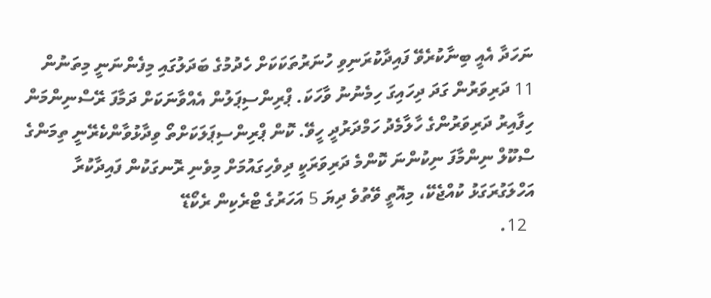ނަހަދާ އެއީ ބިނާކުރެވޭ ފައިދާކުރަނިވި ހުނަރުތަކަކަށް ހެދުމުގެ ބަދަލުގައި މިފެންނަނީ މިތަނުން 11 ދަރިވަރުން ގަދަ ދިހައިގަ ހިމެނުނު ވާހަކަ. ޕްރިންސިޕަލުން އެއްވާނަކަށް ދަމާފަ ރޭސްނިންމަން ހިފާއިރު ދަރިވަރުންގެ ހާލާމެދު ހަމްދަރުދީ ހީވޭ. ކޮން ޕްރިންސިޕަލަކަށްތޯ ވިދާޅުވާންކެރޭނީ ތިމަންގެ ސްކޫލް ނިންމާފަ ނިކުންނަ ކޮންމެ ދަރިވަރަކީ ދިވެހިގައުމަށް މިވެނި ރޮނގަކުން ފައިދާކުރާ އަހްލަގުރަގަޅު ކުއްޖެކޭ، މިއޮތީ ވޭތުވެ ދިޔަ 5 އަހަރުގެ ޓްރެކިން ރެކޯޑޭ
  12.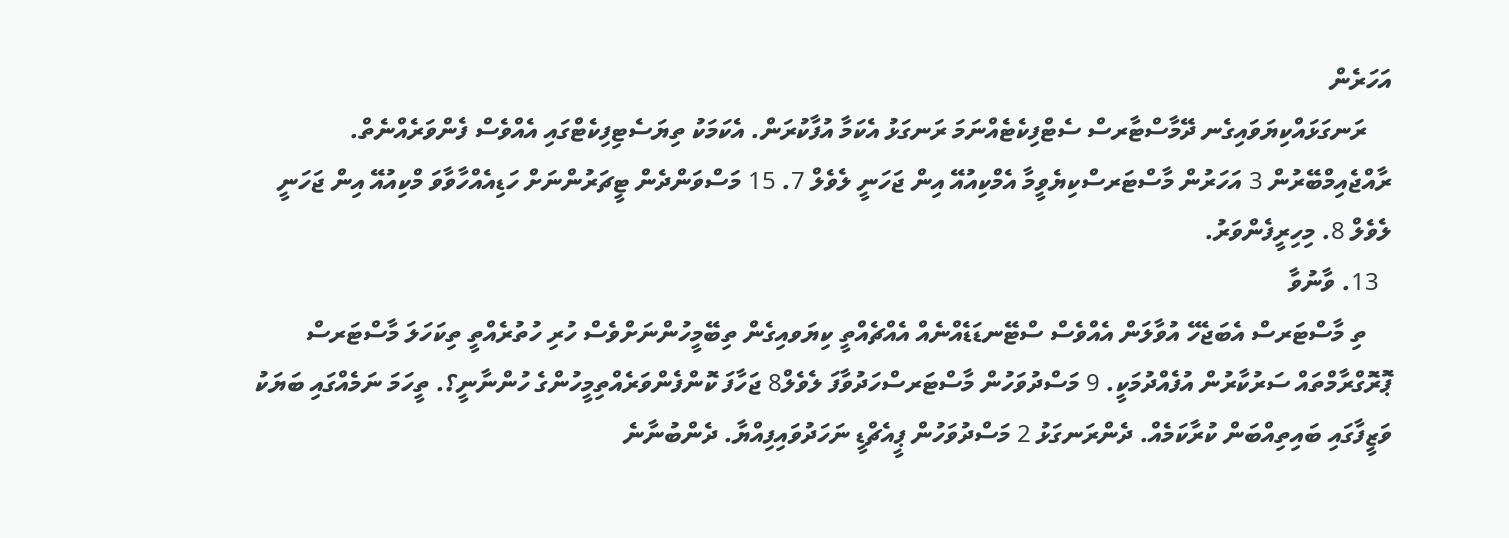އަހަރެން
    ރަނގަޅައްކިޔަވައިގެނ ދޭމާސްޓާރސް ސެޓްފިކެޓެއްނަމަ ރަނގަޅު އެކަމާ އުފާކުރަން. އެކަމަކު ތިޔަސެޓިފިކެޓްގައި އެއްވެސް ފެންވަރެއްނެތް. ރާއްޖެއިމްބޭރުން 3 އަހަރުން މާސްޓަރސްކިޔެވީމާ އެމްކިއުއޭ އިން ޖަހަނީ ލެވެލް 7. 15 މަސްވަންދެން ޓީޗަރުންނަށް ހަޑިއެއްހާވާވަ މްކިއުއޭ އިން ޖަހަނީ ލެވެލް 8. މިހިރީފެންވަރު.
  13. ވާނުވާ
    ތި މާސްޓަރސް އެބަޖެހޭ އުވާލަން އެއްވެސް ސްޓޭނޑަޑެއްނެއް އެއްޗެއްތީ ކިޔަވއިގެން ތިބޭމީހުންނަށްވެސް ހުރި ހުތުރެއްތީ ތިކަހަލަ މާސްޓަރސް ޕޮރޮގްރާމްތައް ސަރުކާރުން އުފެއްދުމަކީ. 9 މަސްދުވަހުން މާސްޓަރސްހަދުވާފަ ލެވެލް8 ޖަހާފަ ކޮންފެންވަރެއްތިމީހުންގެ ހުންނާނީ؟. ތީހަމަ ނަމެއްގައި ބަޔަކު ވަޒީފާގައި ބައިތިއްބަން ކުރާކަމެއް. ދެންރަނގަޅު 2 މަސްދުވަހުން ޕީއެޗްޑީ ނަހަދުވައިފިއްޔާ. ދެންބުނާނެ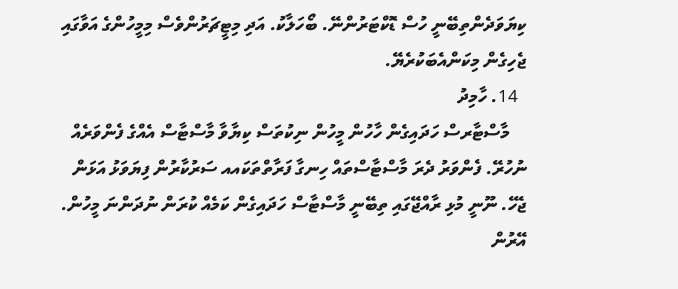ކިޔަވަދެންތިބޭނީ ހުސް ޑޮކްޓަރުންނޭ. ބޯހަލާކު. އަދި މިޓީޗަރުންވެސް މިމީހުންގެ އަވާގައި ޖެހިގެން މިކަންއެބަކުރެޔޭ.
  14. ހާމިދު
    މާސްޓާރސް ހަދައިގެން ހާހުން މީހުން ނިކުތަސް ކިޔާވާ މާސްޓާސް އެއްގެ ފެންވަރެއް ނުހުރޭ. ފެންވަރު ދެރަ މާސްޓާސްތައް ހިނގާ ފަރާތްތަކައއ ސަރުކާރުން ފިޔަވަޅު އަޅަން ޖެހޭ. ނޫނީ މުޅި ރާއްޖޭގައި ތިބޭނީ މާސްޓާސް ހަދައިގެން ކަމެއް ކުރަން ނުދަންނަ މީހުން. އޭރުން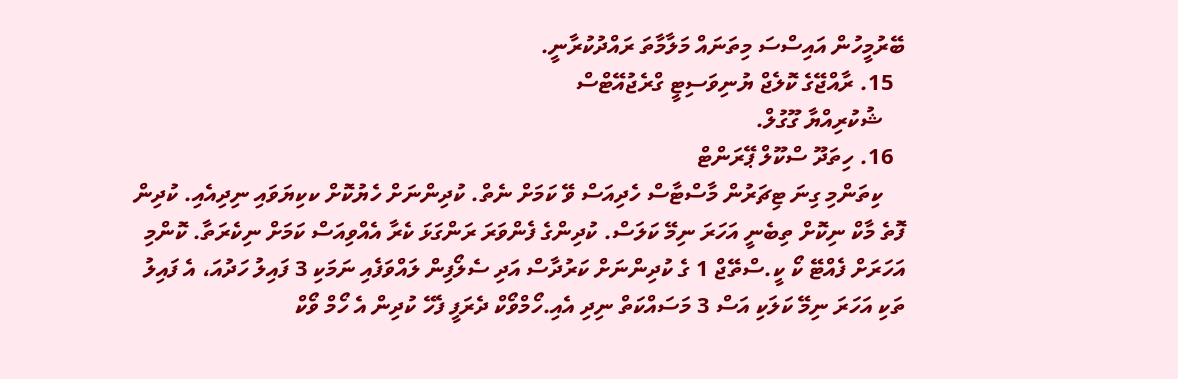ބޭރުމީހުން އައިސްސަ މިތަނައް މަލާމާތަ ރައްދުކުރާނީ.
  15. ރާއްޖޭގެ ކޮލެޖް ޔުނިވަސިޓީ ގްރެޖުއޭޓްސް
    ޝުކުރިއްޔާ ގޫގުލް.
  16. ހިތަދޫ ސްކޫލް ޕޭރަންޓް
    ކިތަންމި ގިނަ ޓިޗަރުން މާސްޓާސް ހެދިއަސް ވޭ ކަމަށް ނެތް. ކުދިންނަށް ހެޔުކޮށް ކކިޔަވައި ނިދިއެއި. ކުދިން ފޮތެ މާކް ނިކޮށް ތިބެނީ އަހަރަ ނިމޭ ކަލަސް. ކުދިންގެ ފެންވަރަ ރަންގަޅަ ކެރާ އެއްވިއަސް ކަމަށް ނިކެރަތާ. ކޮންމި އަހަރަށް ފެއްޓޭ ކޯ ކީ.ސްތޭޖް 1 ގެ ކުދިންނަށް ކަރުދާސް އަދި ސެލޯފިން ލައްވަފެއި ނަމަކި 3 ފައިލު ހަދުއަ، އެ ފައިލު ތަކި އަހަރަ ނިމޭ ކަލަކި އަސް 3 މަސައްކަތް ނިދި އެއި.ހޯމްވޯކް ދެރަފީ ފެހޭ ކުދިން އެ ހޯމް ވޯކް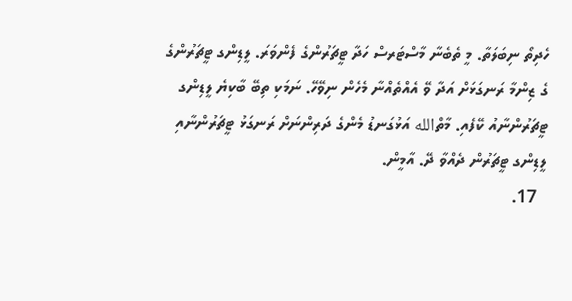ހެދިތޯ ނިބަލަތާ. މީ ތެބެނާ މާސްޓަރސް ހަދާ ޓީޗަރުންގެ ފެންވަރަ. ލީޑިންގ ޓީޗަރުންގެ ގެ ޒިންމާ ރަނގަޅަށް އަދާ ވޭ އެއްތެއްނާ މެހެން ނިވޭހޭ. ނަމަކި ތިބޭ ބާކިޔެ ލީޑިންގ ޓީޗަރުންނާއު ކޭފެއި. މާތްالله އަޅުގަނޑު މެންގެ ދަރިންނަށް ރަނގަޅު ޓީޗަރުންނާއި ލީޑިންގ ޓީޗަރުން ދެއްވާ ދޭ. އާމީން.
  17.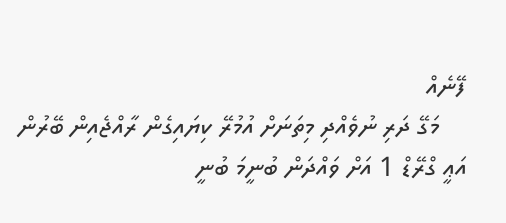ފޭނެއް
    މަގޭ ދަރި ނުވެއްދި މިތަނަށް އުމުރޭ ކިޔައިގެން ރާއްޖެއިން ބޭރުން އަޢީ ގްރޭޑް 1 އަށް ވައްދަން ބުނީމަ ބުނީ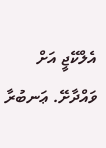އެލްކޭޖީ އަށް ވައްދާށޭ. ޢަނބުރާ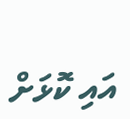އައި ކޮޅަށް